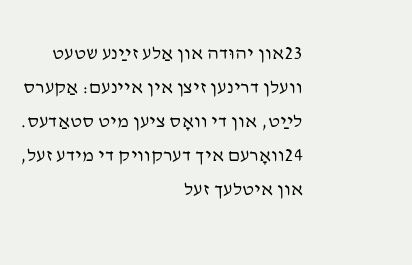23און יהוּדה און אַלע זײַנע שטעט װעלן דרינען זיצן אין אײנעם: אַקערס לײַט, און די װאָס ציען מיט סטאַדעס. 24װאָרעם איך דערקװיק די מידע זעל, און איטלעך זעל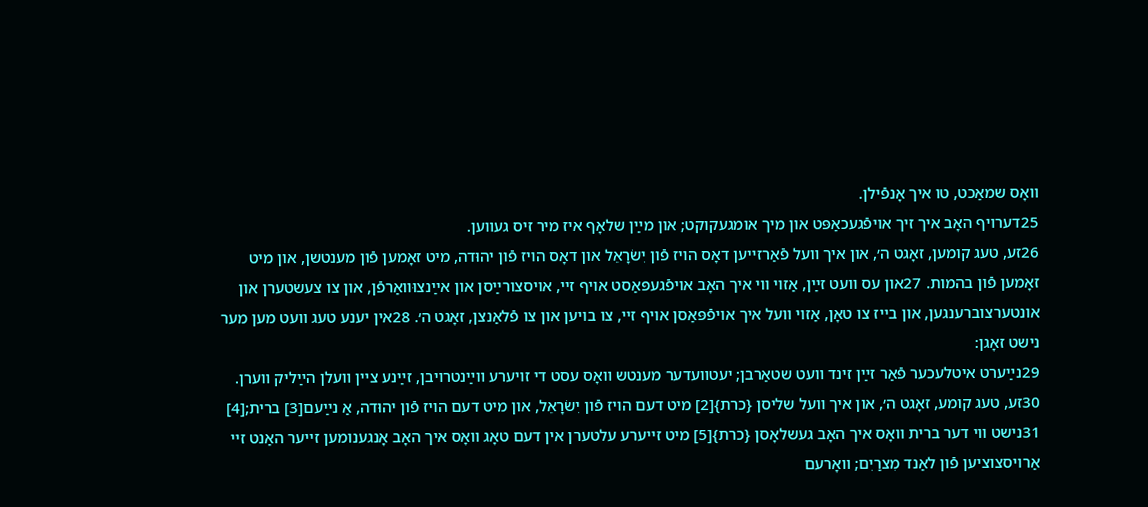װאָס שמאַכט, טו איך אָנפֿילן.
25דערױף האָב איך זיך אױפֿגעכאַפּט און מיך אומגעקוקט; און מײַן שלאָף איז מיר זיס געװען.
26זע, טעג קומען, זאָגט ה׳, און איך װעל פֿאַרזײען דאָס הױז פֿון יִשׂרָאֵל און דאָס הױז פֿון יהוּדה, מיט זאָמען פֿון מענטשן, און מיט זאָמען פֿון בהמות. 27און עס װעט זײַן, אַזױ װי איך האָב אױפֿגעפּאַסט אױף זײ, אױסצורײַסן און אײַנצוּװאַרפֿן, און צו צעשטערן און אונטערצוברענגען, און בײז צו טאָן, אַזױ װעל איך אױפֿפּאַסן אױף זײ, צו בױען און צו פֿלאַנצן, זאָגט ה׳. 28אין יענע טעג װעט מען מער נישט זאָגן:
29נײַערט איטלעכער פֿאַר זײַן זינד װעט שטאַרבן; יעטװעדער מענטש װאָס עסט די זױערע װײַנטרױבן, זײַנע צײן װעלן הײַליק װערן.
30זע, טעג קומע, זאָגט ה׳, און איך װעל שליסן {כרת}[2] מיט דעם הױז פֿון יִשׂרָאֵל, און מיט דעם הױז פֿון יהוּדה, אַ נײַעם[3] ברית;[4] 31נישט װי דער ברית װאָס איך האָב געשלאָסן {כרת}[5] מיט זײערע עלטערן אין דעם טאָג װאָס איך האָב אָנגענומען זײער האַנט זײ אַרױסצוציען פֿון לאַנד מִצרַיִם; װאָרעם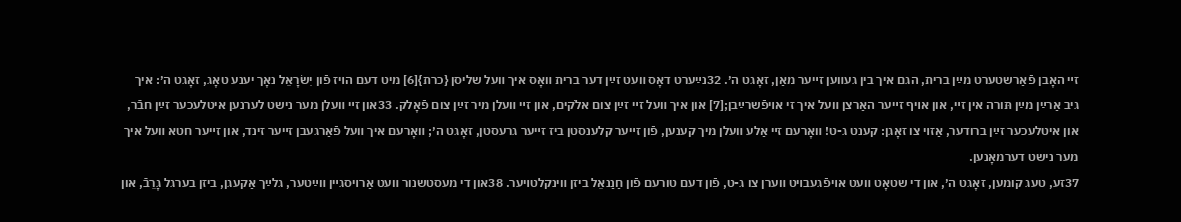זײ האָבן פֿאַרשטערט מײַן ברית, הגם איך בין געװען זײער מאַן, זאָגט ה׳. 32נײַערט דאָס װעט זײַן דער ברית װאָס איך װעל שליסן {כרת}[6] מיט דעם הױז פֿון יִשׂרָאֵל נאָך יענע טאָג, זאָגט ה׳: איך גיב אַרײַן מײַן תּורה אין זײ, און אױף זײער האַרצן װעל איך זי אױפֿשרײַבן;[7] און איך װעל זײ זײַן צום אלֹקים, און זײ װעלן מיר זײַן צום פֿאָלק. 33און זײ װעלן מער נישט לערנען איטלעכער זײַן חבֿר, און איטלעכער זײַן ברודער, אַזױ צו זאָגן: קענט ג-ט! װאָרעם זײ אַלע װעלן מיך קענען, פֿון זײער קלענסטן ביז זײער גרעסטן, זאָגט ה׳; װאָרעם איך װעל פֿאַרגעבן זײער זינד, און זײער חטא װעל איך מער נישט דערמאָנען.
37זע, טעג קומען, זאָגט ה׳, און די שטאָט װעט אױפֿגעבױט װערן צו ג-ט, פֿון דעם טורעם פֿון חַנַנאֵל ביזן װינקלטױער. 38און די מעסטשנור װעט אַרױסגײן װײַטער, גלײַך אַקעגן, ביזן בערגל גָרֵבֿ, און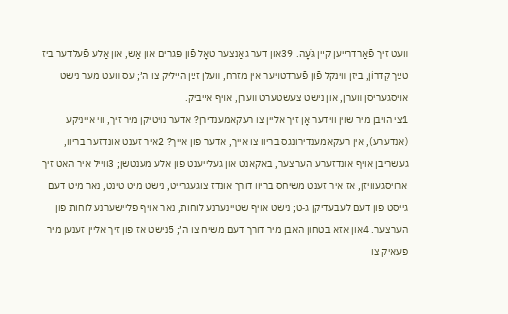װעט זיך פֿאַרדרײען קײן גֹּעָה. 39און דער גאַנצער טאָל פֿון פּגרים און אַש, און אַלע פֿעלדער ביז טײַך קִדרוֹן, ביזן װינקל פֿון פֿערדטױער אין מזרח, װעלן זײַן הײליק צו ה׳; עס װעט מער נישט אױסגעריסן װערן, און נישט צעשטערט װערן, אױף אײביק.
1צי הויבן מיר שוין ווידער אָן זיך אליין צו רעקאמענדירן? אדער נויטיקן מיר זיך, ווי אייניקע (אנדערע), אין רעקאמענדירונגס בריוו צו אייך, אדער פון אייך? 2איר זענט אונדזער בריוו, געשריבן אויף אונדזערע הערצער, באקאנט און געלייענט פון אלע מענטשן; 3ווייל איר האט זיך ארויסגעוויזן, אז איר זענט משיחס בריוו דורך אונדז צוגעגרייט, נישט מיט טינט, נאר מיט דעם גייסט פון דעם לעבעדיקן ג‑ט; נישט אויף שטיינערנע לוחות, נאר אויף פליישערנע לוחות פון הערצער. 4און אזא בטחון האבן מיר דורך דעם משיח צו ה׳; 5נישט אז פון זיך אליין זענען מיר פעאיק צו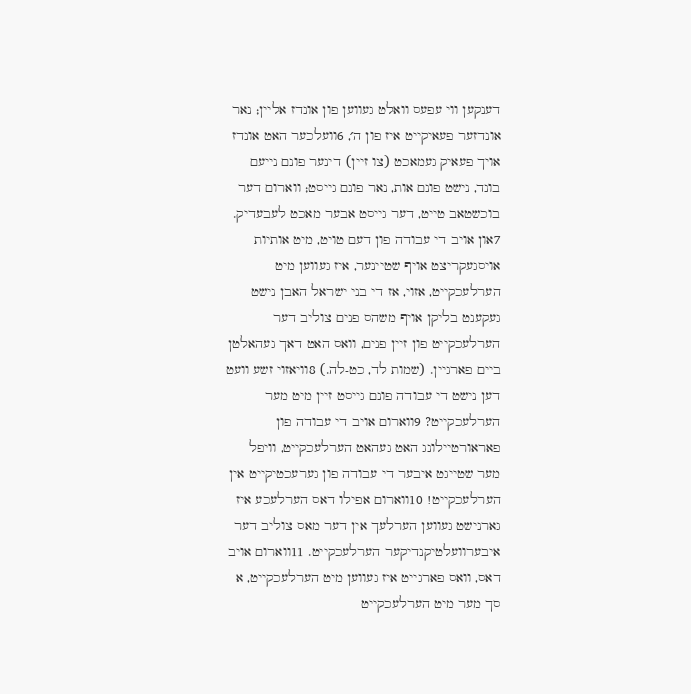דענקען ווי עפעס וואלט געווען פון אונדז אליין; נאר אונדזער פעאיקייט איז פון ה׳, 6וועלכער האט אונדז אויך פעאיק געמאכט (צו זיין) דינער פונם נייעם בונד, נישט פונם אות, נאר פונם גייסט; ווארום דער בוכשטאב טייט, דער גייסט אבער מאכט לעבעדיק. 7און אויב די עבודה פון דעם טויט, מיט אותיות אויסגעקריצט אויף שטיינער, איז געווען מיט הערלעכקייט, אזוי, אז די בני ישראל האבן נישט געקענט בליקן אויף משהס פנים צוליב דער הערלעכקייט פון זיין פנים, וואס האט דאך געהאלטן ביים פארגיין. (שמות לד, כט-לה.) 8וויאזוי זשע וועט דען נישט די עבודה פונם גייסט זיין מיט מער הערלעכקייט? 9ווארום אויב די עבודה פון פאראורטיילונג האט געהאט הערלעכקייט, וויפל מער שטייגט איבער די עבודה פון גערעכטיקייט אין הערלעכקייט! 10ווארום אפילו דאס הערלעכע איז גארנישט געווען הערלעך אין דער מאס צוליב דער איבערוועלטיקנדיקער הערלעכקייט. 11ווארום אויב דאס, וואס פארגייט איז געווען מיט הערלעכקייט, א סך מער מיט הערלעכקייט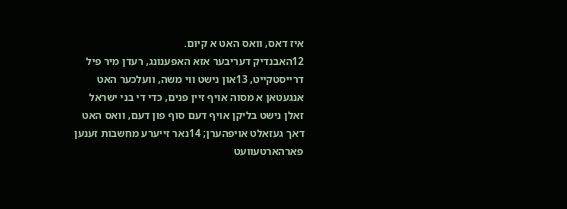איז דאס, וואס האט א קיום.
12האבנדיק דעריבער אזא האפענונג, רעדן מיר פיל דרייסטקייט, 13און נישט ווי משה, וועלכער האט אנגעטאן א מסוה אויף זיין פנים, כדי די בני ישראל זאלן נישט בליקן אויף דעם סוף פון דעם, וואס האט דאך געזאלט אויפהערן; 14נאר זייערע מחשבות זענען פארהארטעוועט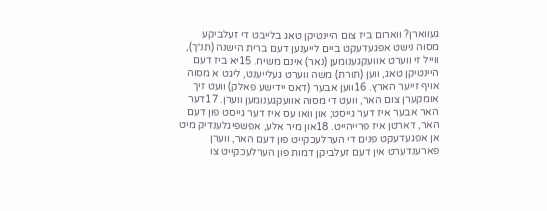געווארן? ווארום ביז צום היינטיקן טאג בלייבט די זעלביקע מסוה נישט אפגעדעקט ביים לייענען דעם ברית הישנה (תנ״ך), ווייל זי ווערט אוועקגענומען (נאר) אינם משיח. 15יא ביז דעם היינטיקן טאג, ווען (תורת) משה ווערט געלייענט, ליגט א מסוה אויף זייער הארץ. 16ווען אבער (דאס יידישע פאלק) וועט זיך אומקערן צום האר, וועט די מסוה אוועקגענומען ווערן. 17דער האר אבער איז דער גייסט; און וואו עס איז דער גייסט פון דעם האר, דארטן איז פרייהייט. 18און מיר אלע, אפשפיגלענדיק מיט אן אפגעדעקט פנים די הערלעכקייט פון דעם האר, ווערן פארענדערט אין דעם זעלביקן דמות פון הערלעכקייט צו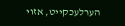הערלעכקייט, אזוי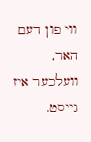ווי פון דעם האר, וועלכער איז גייסט.